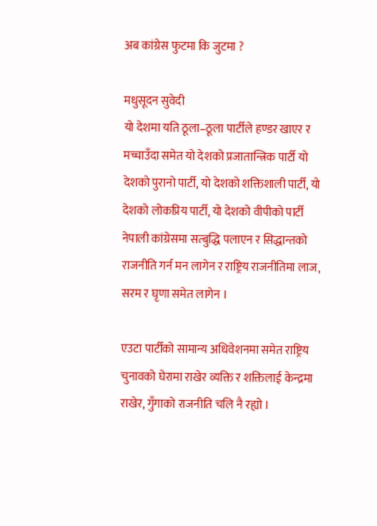अब कांग्रेस फुटमा कि जुटमा ?

मधुसूदन सुवेदी
यो देशमा यति ठूला–ठूला पार्टीले हण्डर खाएर र मच्चाउँदा समेत यो देशको प्रजातान्त्रिक पार्टी यो देशको पुरानो पार्टी, यो देशको शक्तिशाली पार्टी, यो देशको लोकप्रिय पार्टी, यो देशको वीपीको पार्टी नेपाली कांग्रेसमा सत्बुद्धि पलाएन र सिद्धान्तको राजनीति गर्न मन लागेन र राष्ट्रिय राजनीतिमा लाज, सरम र घृणा समेत लागेन ।

एउटा पार्टीको सामान्य अधिवेशनमा समेत राष्ट्रिय चुनावको घेरामा राखेर व्यक्ति र शक्तिलाई केन्द्रमा राखेर, गुँगाको राजनीति चलि नै रह्यो ।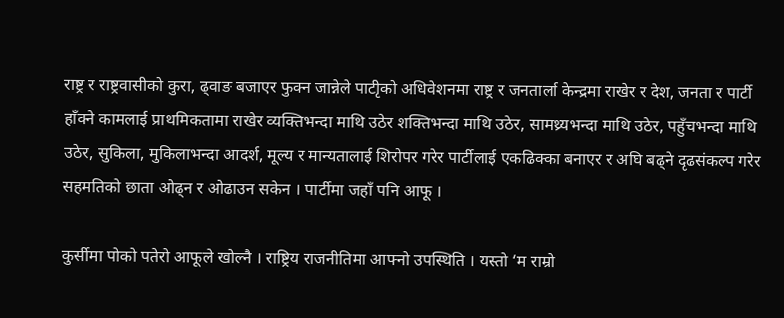राष्ट्र र राष्ट्रवासीको कुरा, ढ्वाङ बजाएर फुक्न जान्नेले पाटीृको अधिवेशनमा राष्ट्र र जनतार्ला केन्द्रमा राखेर र देश, जनता र पार्टी हाँक्ने कामलाई प्राथमिकतामा राखेर व्यक्तिभन्दा माथि उठेर शक्तिभन्दा माथि उठेर, सामथ्र्यभन्दा माथि उठेर, पहुँचभन्दा माथि उठेर, सुकिला, मुकिलाभन्दा आदर्श, मूल्य र मान्यतालाई शिरोपर गरेर पार्टीलाई एकढिक्का बनाएर र अघि बढ्ने दृढसंकल्प गरेर सहमतिको छाता ओढ्न र ओढाउन सकेन । पार्टीमा जहाँ पनि आफू ।

कुर्सीमा पोको पतेरो आफूले खोल्नै । राष्ट्रिय राजनीतिमा आफ्नो उपस्थिति । यस्तो ‘म राम्रो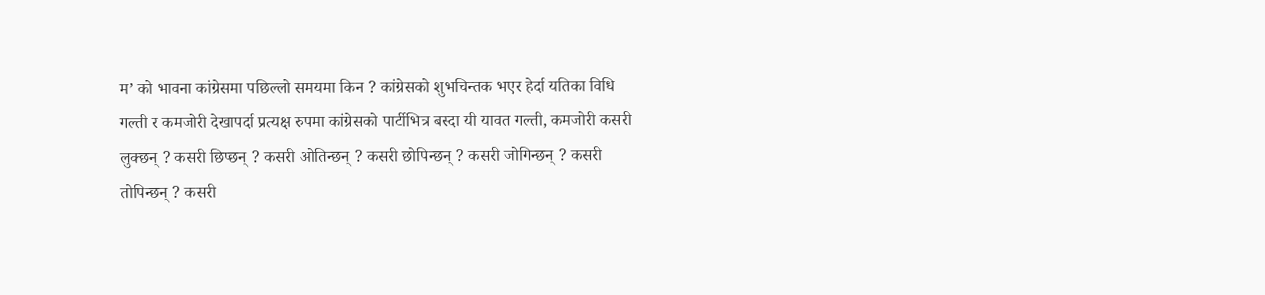म’ को भावना कांग्रेसमा पछिल्लो समयमा किन ? कांग्रेसको शुभचिन्तक भएर हेर्दा यतिका विधि गल्ती र कमजोरी देखापर्दा प्रत्यक्ष रुपमा कांग्रेसको पार्टीभित्र बस्दा यी यावत गल्ती, कमजोरी कसरी लुक्छन् ? कसरी छिप्छन् ? कसरी ओतिन्छन् ? कसरी छोपिन्छन् ? कसरी जोगिन्छन् ? कसरी तोपिन्छन् ? कसरी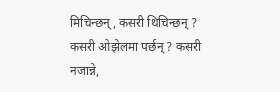मिचिन्छन्, कसरी थिचिन्छन् ? कसरी ओझेलमा पर्छन् ? कसरी नजान्ने,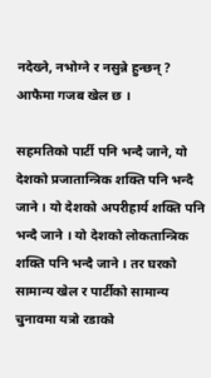नदेख्ने, नभोग्ने र नसुन्ने हुन्छन् ? आफैमा गजब खेल छ ।

सहमतिको पार्टी पनि भन्दै जाने, यो देशको प्रजातान्त्रिक शक्ति पनि भन्दै जाने । यो देशको अपरीहार्य शक्ति पनि भन्दै जाने । यो देशको लोकतान्त्रिक शक्ति पनि भन्दै जाने । तर घरको सामान्य खेल र पार्टीको सामान्य चुनावमा यत्रो रडाको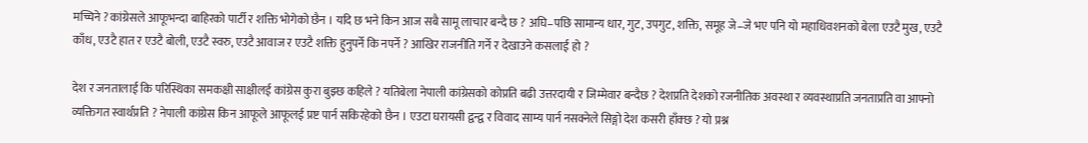मच्चिने ? कांग्रेसले आफूभन्दा बाहिरको पार्टी र शक्ति भोगेको छैन । यदि छ भने किन आज सबै सामू लाचार बन्दै छ ? अघि–पछि सामान्य धार, गुट, उपगुट, शक्ति, समूह जे–जे भए पनि यो महाधिवशनको बेला एउटै मुख, एउटै काँध, एउटै हात र एउटै बोली, एउटै स्वरु, एउटै आवाज र एउटै शक्ति हुनुपर्ने कि नपर्ने ? आखिर राजनीति गर्ने र देखाउने कसलाई हो ?

देश र जनतालाई कि परिस्थिका समकक्षी साक्षीलई कांग्रेस कुरा बुझ्छ कहिले ? यतिबेला नेपाली कांग्रेसको कोप्रति बढी उत्तरदायी र जिम्मेवार बन्दैछ ? देशप्रति देशको रजनीतिक अवस्था र व्यवस्थाप्रति जनताप्रति वा आफ्नो व्यक्तिगत स्वार्थप्रति ? नेपाली कांग्रेस किन आफूले आफूलई प्रष्ट पार्न सकिरहेको छैन । एउटा घरायसी द्वन्द्व र विवाद साम्य पार्न नसक्नेले सिङ्गो देश कसरी हाँक्छ ? यो प्रश्न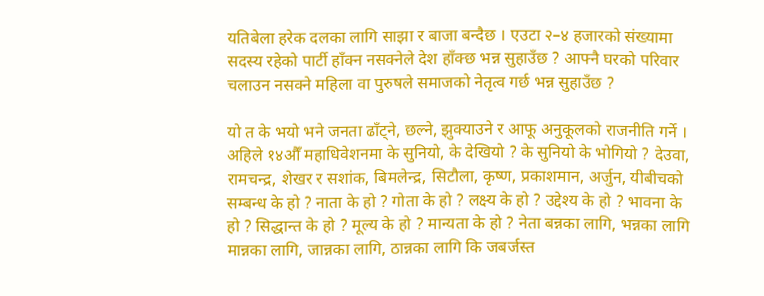यतिबेला हरेक दलका लागि साझा र बाजा बन्दैछ । एउटा २–४ हजारको संख्यामा सदस्य रहेको पार्टी हाँक्न नसक्नेले देश हाँक्छ भन्न सुहाउँछ ? आफ्नै घरको परिवार चलाउन नसक्ने महिला वा पुरुषले समाजको नेतृत्व गर्छ भन्न सुहाउँछ ?

यो त के भयो भने जनता ढाँट्ने, छल्ने, झुक्याउने र आफू अनुकूलको राजनीति गर्ने । अहिले १४औँ महाधिवेशनमा के सुनियो, के देखियो ? के सुनियो के भोगियो ? देउवा, रामचन्द्र, शेखर र सशांक, बिमलेन्द्र, सिटौला, कृष्ण, प्रकाशमान, अर्जुन, यीबीचको सम्बन्ध के हो ? नाता के हो ? गोता के हो ? लक्ष्य के हो ? उद्देश्य के हो ? भावना के हो ? सिद्धान्त के हो ? मूल्य के हो ? मान्यता के हो ? नेता बन्नका लागि, भन्नका लागि मान्नका लागि, जान्नका लागि, ठान्नका लागि कि जबर्जस्त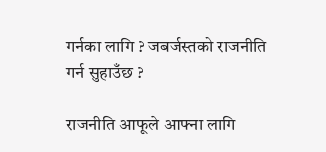गर्नका लागि ? जबर्जस्तको राजनीति गर्न सुहाउँछ ?

राजनीति आफूले आफ्ना लागि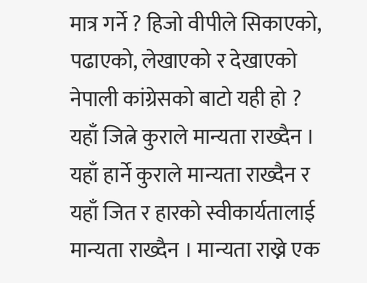मात्र गर्ने ? हिजो वीपीले सिकाएको, पढाएको, लेखाएको र देखाएको नेपाली कांग्रेसको बाटो यही हो ? यहाँ जित्ने कुराले मान्यता राख्दैन । यहाँ हार्ने कुराले मान्यता राख्दैन र यहाँ जित र हारको स्वीकार्यतालाई मान्यता राख्दैन । मान्यता राख्ने एक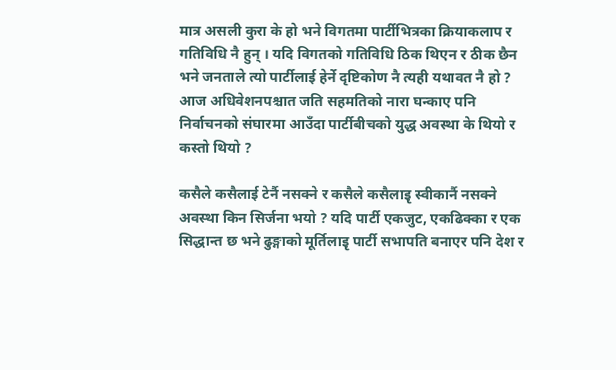मात्र असली कुरा के हो भने विगतमा पार्टीभित्रका क्रियाकलाप र गतिविधि नै हुन् । यदि विगतको गतिविधि ठिक थिएन र ठीक छैन भने जनताले त्यो पार्टीलाई हेर्ने दृष्टिकोण नै त्यही यथावत नै हो ? आज अधिवेशनपश्चात जति सहमतिको नारा घन्काए पनि निर्वाचनको संघारमा आउँदा पार्टीबीचको युद्ध अवस्था के थियो र कस्तो थियो ?

कसैले कसैलाई टेर्नै नसक्ने र कसैले कसैलाइृ स्वीकार्नै नसक्ने अवस्था किन सिर्जना भयो ? यदि पार्टी एकजुट, एकढिक्का र एक सिद्धान्त छ भने ढुङ्गाको मूर्तिलाइृ पार्टी सभापति बनाएर पनि देश र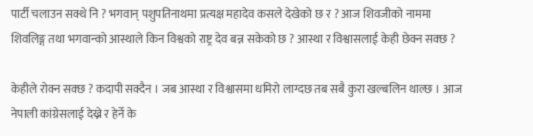पार्टी चलाउन सक्थे नि ? भगवान् पशुपतिनाथमा प्रत्यक्ष महादेव कसले देखेको छ र ? आज शिवजीको नाममा शिवलिङ्ग तथा भगवान्को आस्थाले किन विश्वको राष्ट्र देव बन्न सकेको छ ? आस्था र विश्वासलाई केही छेक्न सक्छ ?

केहीले रोक्न सक्छ ? कदापी सक्दैन । जब आस्था र विश्वासमा धमिरो लाग्दछ तब सबै कुरा खल्बलिन थाल्छ । आज नेपाली कांग्रेसलाई देख्ने र हेर्ने के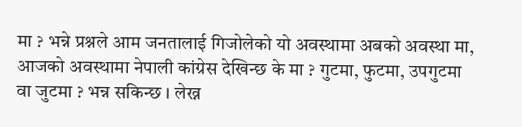मा ? भन्ने प्रश्नले आम जनतालाई गिजोलेको यो अवस्थामा अबको अवस्था मा, आजको अवस्थामा नेपाली कांग्रेस देखिन्छ के मा ? गुटमा, फुटमा, उपगुटमा वा जुटमा ? भन्न सकिन्छ । लेख्न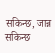सकिन्छ, जान्न सकिन्छ